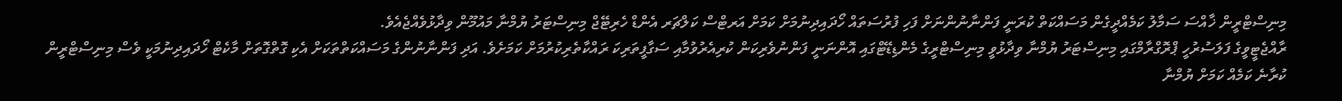މިނިސްޓްރީން ޚާއްސަ ސަމާލު ކަމެއްދީގެން މަސައްކަތް ކުރަނީ ފަންނާނުންނަށް ފަހި ފުރުސަތައް ހޯދައިދިނުމަށް ކަމަށް އަރޓްސް ކަލްޗަރ އެންޑް ހެރިޓޭޖް މިނިސްޓަރު ޔުމްނާ މައުމޫން ވިދާޅުވެއްޖެއެވެ.
ރާއްޖެޓީވީގެ ފަލަސުރުހީ ޕްރޮގްރާމްގައި މިނިސްޓަރު ޔުމްނާ ވިދާޅުވީ މިނިސްޓްރީގެ މެންޑިޑޭޓްގައި އޮންނަނީ ފަންނުވެރިކަން ކުރިއެރުވުމާއި ސަގާފީތަރިކަ ރައްކާތެރިކުރުމަށް ކަމަށެވެ. އަދި ފަންނާނުންގެ މަސައްކަތްތަކަށް އެކި ގޮތްގޮތަށް މާކެޓް ހޯދައިދިނުމަކީ ވެސް މިނިސްޓްރީން ކުރާނެ ކަމެއް ކަމަށް ޔުމްނާ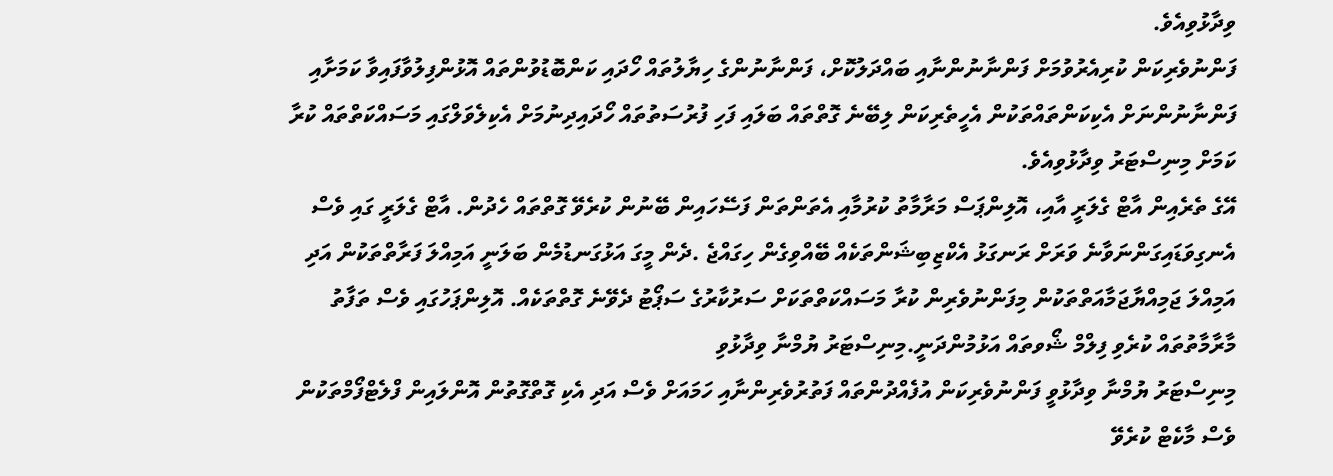ވިދާޅުވިއެވެ.
ފަންނުވެރިކަން ކުރިއެރުވުމަށް ފަންނާނުންނާއި ބައްދަލުކޮށް، ފަންނާނުންގެ ހިޔާލުތައް ހޯދައި ކަންބޮޑުވުންތައް އޮޅުންފިލުވާފައިވާ ކަމަށާއި ފަންނާނުންނަށް އެކިކަންތައްތަކުން އެހީތެރިކަން ލިބޭނެ ގޮތްތައް ބަލައި ފަހި ފުރުސަތުތައް ހޯދައިދިނުމަށް އެކިލެވަލްގައި މަސައްކަތްތައް ކުރާ ކަމަށް މިނިސްޓަރު ވިދާޅުވިއެވެ.
އޭގެ ތެރެއިން އާޓް ގެލަރީ އާއި، އޮލިންޕަސް މަރާމާތު ކުރުމާއި އެތަންތަން ފަސޭހައިން ބޭނުން ކުރެވޭ ގޮތްތައް ހެދުން. އާޓް ގެލަރީ ގައި ވެސް އެނގިވަޑައިގަންނަވާނެ ވަރަށް ރަނގަޅު އެކްޒިބިޝަންތަކެއް ބޭއްވިގެން ހިގައްޖެ .ދެން މީގަ އަޅުގަނޑުމެން ބަލަނީ އަމިއްލަ ފަރާތްތަކުން އަދި އަމިއްލަ ޖަމިއްޔާޖަމާއަތްތަކުން މިފަންނުވެރިން ކުރާ މަސައްކަތްތަކަށް ސަރުކާރުގެ ސަޕޯޓު ދެވޭނެ ގޮތްތަކެއް. އޮލިންޕަހުގައި ވެސް ތަފާތު މާރާމާތުތައް ކުރެވި ފިލްމް ޝޯވތައް އަޅުމުންދަނީ.މިނިސްޓަރު ޔުމްނާ ވިދާޅުވި
މިނިސްޓަރު ޔުމްނާ ވިދާޅުވީ ފަންނުވެރިކަން އުފެއްދުންތައް ފަތުރުވެރިންނާއި ހަމައަށް ވެސް އަދި އެކި ގޮތްގޮތުން އޮންލައިން ފްލެޓްފޯމްތަކުން ވެސް މާކެޓް ކުރެވޭ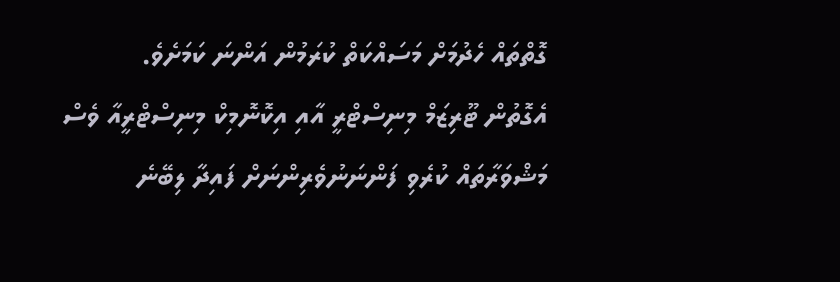ގޮތްތައް ހެދުމަށް މަސައްކަތް ކުރަމުން އަންނަ ކަމަށެވެ.
އެގޮތުން ޓޫރިޒަމް މިނިސްޓްރީ އާއި އިކޮނޮމިކް މިނިސްޓްރީއާ ވެސް މަޝްވަރާތައް ކުރެވި ފަންނަނުވެރިންނަށް ފައިދާ ލިބޭނެ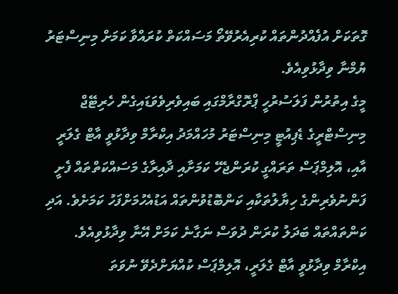ގޮތަކަށް އުފެއްދުންތައް ކުރިއެރުވޭތޯ މަސައްކަތް ކުރައްވާ ކަމަށް މިނިސްޓަރު ޔުމްނާ ވިދާޅުވިއެވެ.
މީގެ އިތުރުން ފަލަސުރުހީ ޕްރޮގްރާމްގައި ބައިވެރިވެވަޑައިގެން ހެރިޓޭޖް މިނިސްޓްރީގެ ޑެޕިއުޓީ މިނިސްޓަރު މުހައްމަދު އިކްރާމް ވިދާޅުވީ އާޓް ގެލަރީ އާއި، އޮލިމްޕަސް ތަރައްގީ ކުރަންޖެހޭ ކަމަށާއި ދާއިރާގެ މަސައްކަތްތައް ފެށީ ފަންނުވެރިންގެ ހިޔާލުތަކާއި ކަންބޮޑުވުންތައް އަޑުއެހުމަށްފަހު ކަމަށެވެ. އަދި ކަންތައްތައް ބަދަލު ކުރަން ދުވަސް ނަގާނެ ކަމަށް އޭނާ ވިދާޅުވިއެވެ.
އިކްރާމް ވިދާޅުވީ އާޓް ގެލަރީ، އޮލިމްޕަސް ކުއްޔަށްދެވޭ ނުވަތަ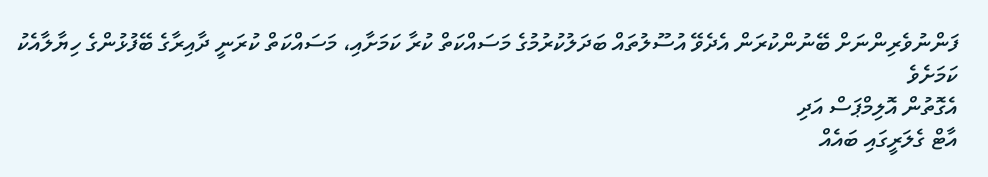ފަންނުވެރިންނަށް ބޭނުންކުރަން އެދެވޭ އުސޫލުތައް ބަދަލުކުރުމުގެ މަސައްކަތް ކުރާ ކަމަށާއި، މަސައްކަތް ކުރަނީ ދާއިރާގެ ބޭފުޅުންގެ ހިޔާލާއެކު ކަމަށެވެ
އެގޮތުން އޮލިމްޕަސް އަދި
އާޓް ގެލަރީގައި ބައެއް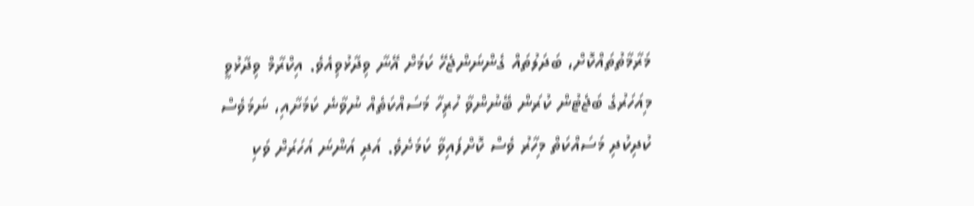މަރާމާތުތައްކޮށް، ބަދަލުތައް ގެންނަންޖެހޭ ކަމަށް އޭނާ ވިދާޅުވިއެވެ. އިކްރާމް ވިދާޅުވީ މިއަހަރުގެ ބަޖެޓުން ކުރަން ބޭނުންވާ ހުރިހާ މަސައްކަތެއް ނުވާނެ ކަމަށާއި، ނަމަވެސް ކުދިކުދި މަސައްކަތް މިހާރު ވެސް ކޮށްފައިވާ ކަމަށެވެ. އަދި އަންނަ އަހަރަށް ވަކި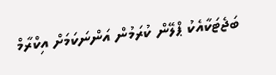ބަޖެޓަކާއެކު ޕްލޭން ކުރަމުން އަންނަކަމަށް އިކްރާމް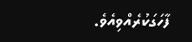ފާހަގަކުރެއްވިއެވެ.